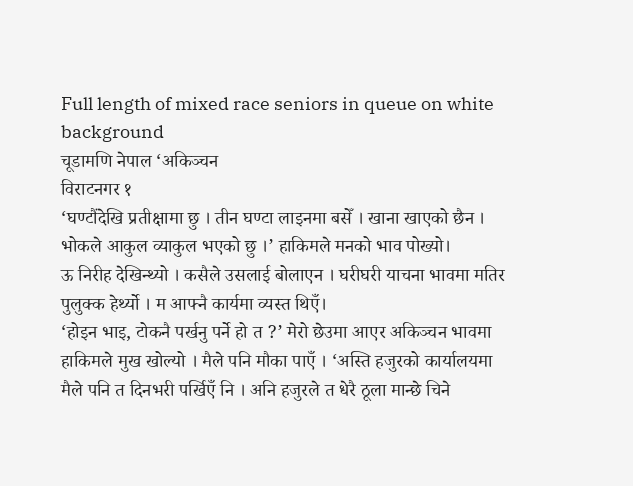Full length of mixed race seniors in queue on white background
चूडामणि नेपाल ‘अकिञ्चन
विराटनगर १
‘घण्टौंदेखि प्रतीक्षामा छु । तीन घण्टा लाइनमा बसेँ । खाना खाएको छैन । भोकले आकुल व्याकुल भएको छु ।’ हाकिमले मनको भाव पोख्यो।
ऊ निरीह देखिन्थ्यो । कसैले उसलाई बोलाएन । घरीघरी याचना भावमा मतिर पुलुक्क हेर्थ्यो । म आफ्नै कार्यमा व्यस्त थिएँ।
‘होइन भाइ, टोकनै पर्खनु पर्ने हो त ?’ मेरो छेउमा आएर अकिञ्चन भावमा हाकिमले मुख खोल्यो । मैले पनि मौका पाएँ । ‘अस्ति हजुरको कार्यालयमा मैले पनि त दिनभरी पर्खिएँ नि । अनि हजुरले त धेरै ठूला मान्छे चिने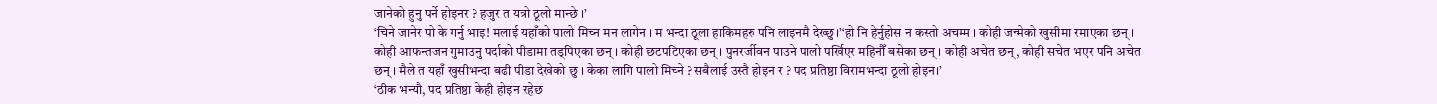जानेको हुनु पर्ने होइनर ? हजुर त यत्रो ठूलो मान्छे ।’
‘चिने जानेर पो के गर्नु भाइ! मलाई यहाँको पालो मिच्न मन लागेन । म भन्दा ठूला हाकिमहरु पनि लाइनमै देख्छु।’‘हो नि हेर्नुहोस न कस्तो अचम्म । कोही जन्मेको खुसीमा रमाएका छन् । कोही आफन्तजन गुमाउनु पर्दाको पीडामा तड्पिएका छन् । कोही छटपटिएका छन् । पुनरर्जीवन पाउने पालो पर्खिएर महिनौँ बसेका छन् । कोही अचेत छन्, कोही सचेत भएर पनि अचेत छन् । मैले त यहाँ खुसीभन्दा बढी पीडा देखेको छु । केका लागि पालो मिच्ने ? सबैलाई उस्तै होइन र ? पद प्रतिष्ठा विरामभन्दा ठूलो होइन।’
‘ठीक भन्यौ, पद प्रतिष्ठा केही होइन रहेछ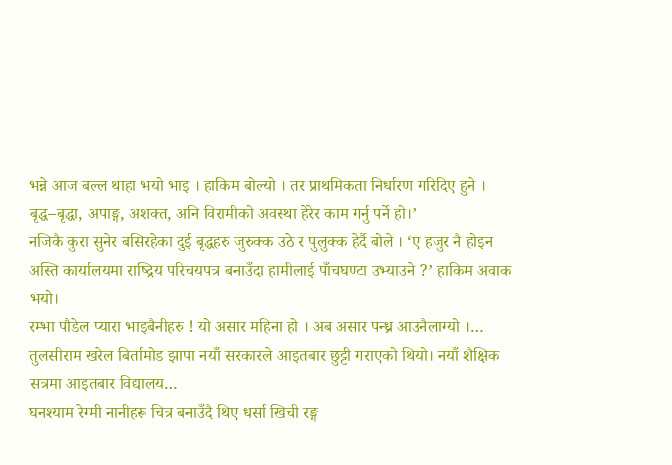भन्ने आज बल्ल थाहा भयो भाइ । हाकिम बोल्यो । तर प्राथमिकता निर्धारण गरिदिए हुने । बृद्ध–बृद्धा, अपाङ्ग, अशक्त, अनि विरामीको अवस्था हेरेर काम गर्नु पर्ने हो।’
नजिकै कुरा सुनेर बसिरहेका दुई बृद्धहरु जुरुक्क उठे र पुलुक्क हेर्दै बोले । ‘ए हजुर नै होइन अस्ति कार्यालयमा राष्द्रिय परिचयपत्र बनाउँदा हामीलाई पाँचघण्टा उभ्याउने ?’ हाकिम अवाक भयो।
रम्भा पौडेल प्यारा भाइबैनीहरु ! यो असार महिना हो । अब असार पन्ध्र आउनैलाग्यो ।…
तुलसीराम खरेल बिर्तामोड झापा नयाँ सरकारले आइतबार छुट्टी गराएको थियो। नयाँ शैक्षिक सत्रमा आइतबार विद्यालय…
घनश्याम रेग्मी नानीहरू चित्र बनाउँदै थिए धर्सा खिची रङ्ग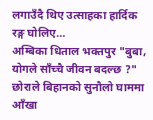लगाउँदै थिए उत्साहका हार्दिक रङ्ग घोलिए…
अम्बिका धिताल भक्तपुर "बुबा, योगले साँच्चै जीवन बदल्छ ?" छोराले बिहानको सुनौलो घाममा आँखा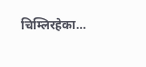चिम्लिरहेका…